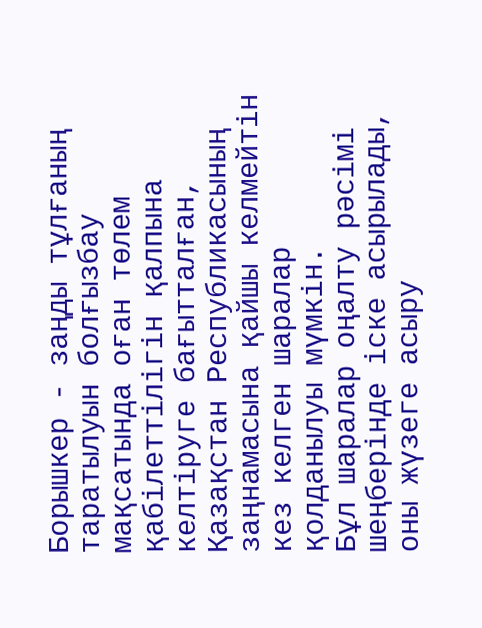Борышкер - заңды тұлғаның таратылуын болғызбау мақсатында оған төлем қабілеттілігін қалпына келтіруге бағытталған, Қазақстан Республикасының заңнамасына қайшы келмейтiн кез келген шаралар қолданылуы мүмкiн.
Бұл шаралар оңалту рәсiмi шеңберiнде iске асырылады, оны жүзеге асыру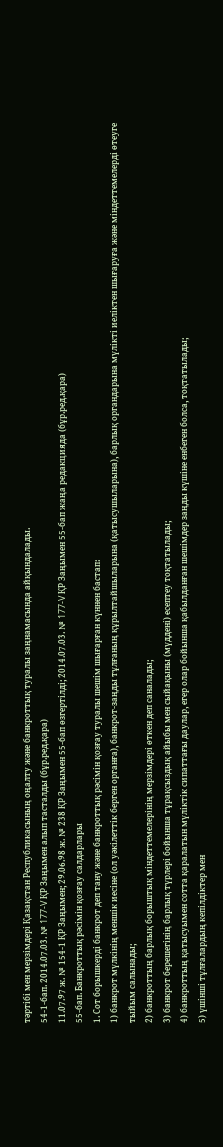тәртiбi мен мерзiмдерi Қазақстан Республикасының оңалту және банкроттық туралы заңнамасында айқындалады.
54-1-бап. 2014.07.03. № 177-V ҚР Заңымен алып тасталды (бұр.ред.қара)
11.07.97 ж. № 154-1 ҚР Заңымен; 29.06.98 ж. № 238 ҚР Заңымен 55-бап өзгертілді; 2014.07.03. № 177-V ҚР Заңымен 55-бап жаңа редакцияда (бұр.ред.қара)
55-бап. Банкроттық рәсімін қозғау салдарлары
1. Сот борышкерді банкрот деп тану және банкроттық рәсімін қозғау туралы шешім шығарған күннен бастап:
1) банкрот мүлкінің меншік иесіне (ол уәкілеттік берген органға), банкрот-заңды тұлғаның құрылтайшыларына (қатысушыларына), барлық органдарына мүлікті иеліктен шығаруға және міндеттемелерді өтеуге тыйым салынады;
2) банкроттың барлық борыштық мiндеттемелерiнiң мерзiмдерi өткен деп саналады;
3) банкрот берешегінің барлық түрлерi бойынша тұрақсыздық айыбы мен сыйақыны (мүдденi) есептеу тоқтатылады;
4) банкроттың қатысуымен сотта қаралатын мүліктік сипаттағы даулар, егер олар бойынша қабылданған шешімдер заңды күшіне енбеген болса, тоқтатылады;
5) үшінші тұлғалардың кепілдіктер мен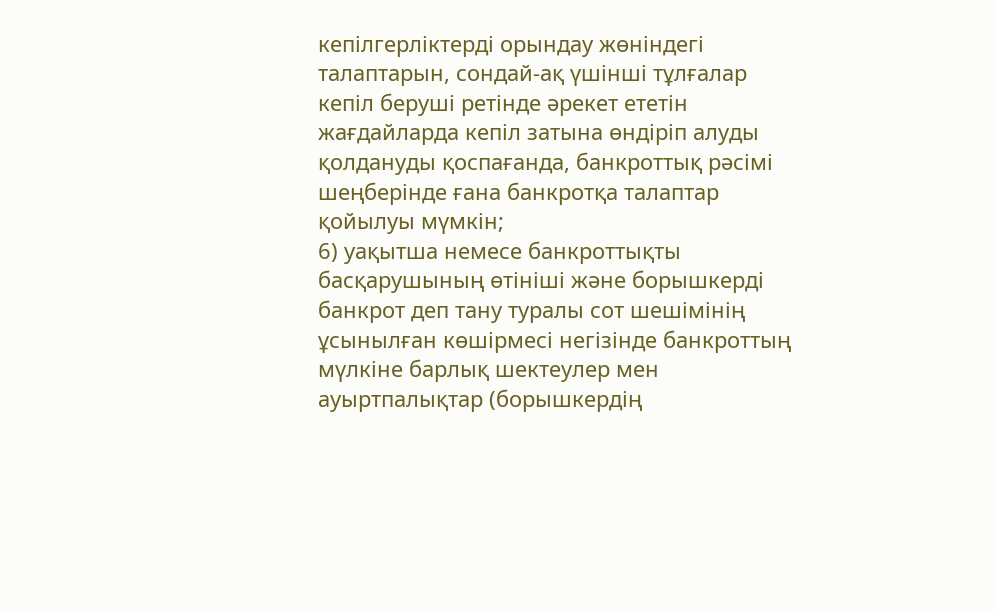кепілгерліктерді орындау жөніндегі талаптарын, сондай-ақ үшінші тұлғалар кепіл беруші ретінде әрекет ететін жағдайларда кепіл затына өндіріп алуды қолдануды қоспағанда, банкроттық рәсімі шеңберінде ғана банкротқа талаптар қойылуы мүмкін;
6) уақытша немесе банкроттықты басқарушының өтініші және борышкерді банкрот деп тану туралы сот шешімінің ұсынылған көшірмесі негізінде банкроттың мүлкіне барлық шектеулер мен ауыртпалықтар (борышкердің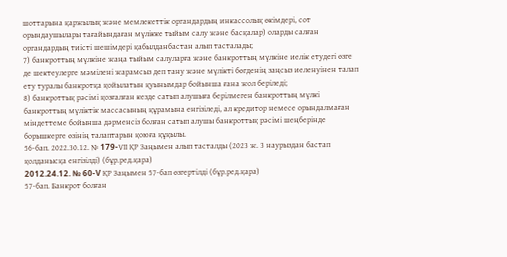шоттарына қаржылық және мемлекеттік органдардың инкассолық өкімдері, сот орындаушылары тағайындаған мүлікке тыйым салу және басқалар) оларды салған органдардың тиісті шешімдері қабылданбастан алып тасталады;
7) банкроттың мүлкіне жаңа тыйым салуларға және банкроттың мүлкіне иелік етудегі өзге де шектеулерге мәмілені жарамсыз деп тану және мүлікті бөгденің заңсыз иеленуінен талап ету туралы банкротқа қойылатын қуынымдар бойынша ғана жол беріледі;
8) банкроттық рәсімі қозғалған кезде сатып алушыға берілмеген банкроттың мүлкі банкроттың мүліктік массасының құрамына енгізіледі, ал кредитор немесе орындалмаған міндеттеме бойынша дәрменсіз болған сатып алушы банкроттық рәсімі шеңберінде борышкерге өзінің талаптарын қоюға құқылы.
56-бап. 2022.30.12. № 179-VІІ ҚР Заңымен алып тасталды (2023 ж. 3 наурыздан бастап қолданысқа енгізілді) (бұр.ред.қара)
2012.24.12. № 60-V ҚР Заңымен 57-бап өзгертiлдi (бұр.ред.қара)
57-бап. Банкрот болған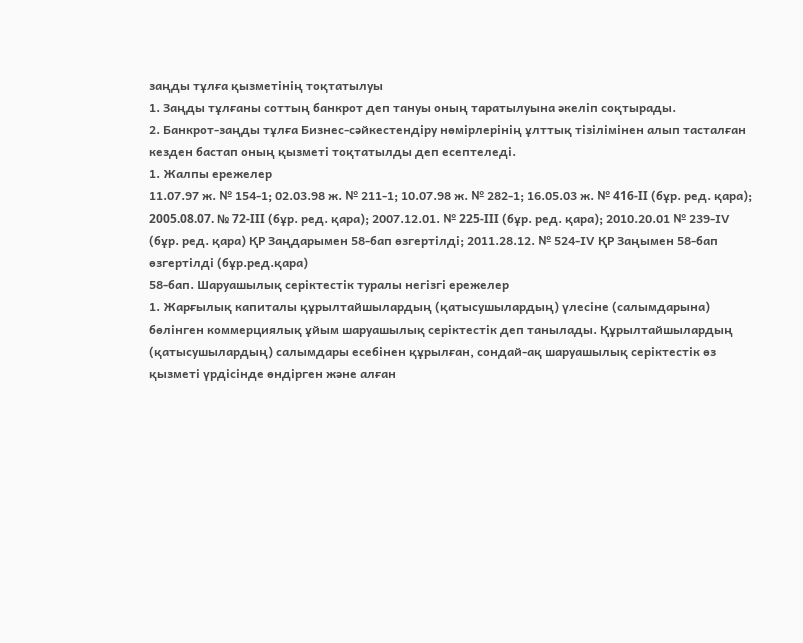заңды тұлға қызметiнiң тоқтатылуы
1. Заңды тұлғаны соттың банкрот деп тануы оның таратылуына әкелiп соқтырады.
2. Банкрот-заңды тұлға Бизнес-сәйкестендiру нөмiрлерiнiң ұлттық тiзiлiмiнен алып тасталған кезден бастап оның қызметi тоқтатылды деп есептеледі.
1. Жалпы ережелер
11.07.97 ж. № 154-1; 02.03.98 ж. № 211-1; 10.07.98 ж. № 282-1; 16.05.03 ж. № 416-II (бұр. ред. қара); 2005.08.07. № 72-III (бұр. ред. қара); 2007.12.01. № 225-III (бұр. ред. қара); 2010.20.01 № 239-ІV (бұр. ред. қара) ҚР Заңдарымен 58-бап өзгертiлдi; 2011.28.12. № 524-ІV ҚР Заңымен 58-бап өзгертілді (бұр.ред.қара)
58-бап. Шаруашылық серiктестiк туралы негiзгi ережелер
1. Жарғылық капиталы құрылтайшылардың (қатысушылардың) үлесiне (салымдарына) бөлiнген коммерциялық ұйым шаруашылық серiктестiк деп танылады. Құрылтайшылардың (қатысушылардың) салымдары есебiнен құрылған, сондай-ақ шаруашылық серiктестiк өз қызметi үрдiсiнде өндiрген және алған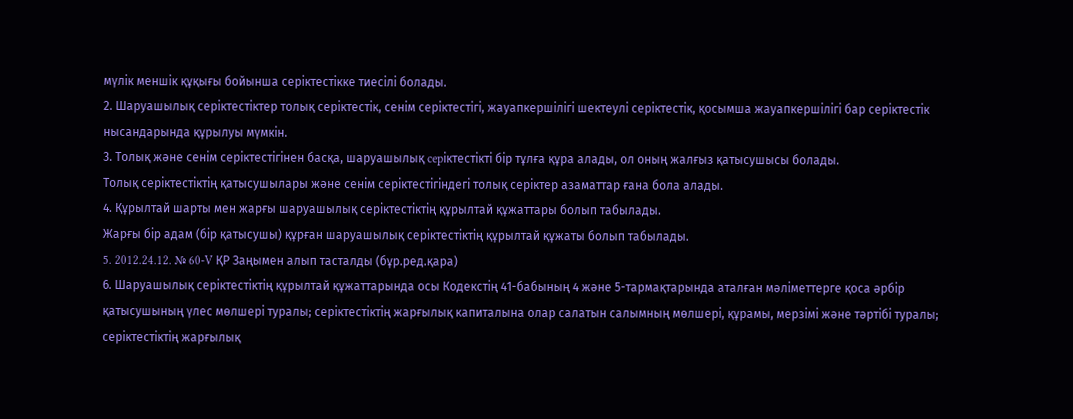мүлiк меншiк құқығы бойынша серiктестiкке тиесiлi болады.
2. Шаруашылық серiктестiктер толық серiктестiк, сенім серiктестiгi, жауапкершiлiгi шектеулi серiктестiк, қосымша жауапкершiлiгi бар серiктестiк нысандарында құрылуы мүмкiн.
3. Толық және сенім серіктестігінен басқа, шаруашылық cepіктестікті бір тұлға құра алады, ол оның жалғыз қатысушысы болады.
Толық серіктестіктің қатысушылары және сенім серіктестігіндегі толық серіктер азаматтар ғана бола алады.
4. Құрылтай шарты мен жарғы шаруашылық серiктестiктiң құрылтай құжаттары болып табылады.
Жарғы бiр адам (бiр қатысушы) құрған шаруашылық серiктестiктiң құрылтай құжаты болып табылады.
5. 2012.24.12. № 60-V ҚР Заңымен алып тасталды (бұр.ред.қара)
6. Шаруашылық серiктестiктiң құрылтай құжаттарында осы Кодекстiң 41-бабының 4 және 5-тармақтарында аталған мәлiметтерге қоса әрбiр қатысушының үлес мөлшерi туралы; серiктестiктiң жарғылық капиталына олар салатын салымның мөлшерi, құрамы, мерзiмi және тәртібі туралы; серiктестiктiң жарғылық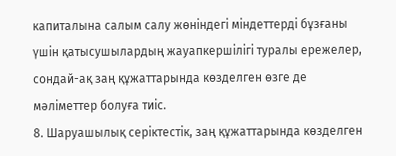капиталына салым салу жөніндегі мiндеттердi бұзғаны үшiн қатысушылардың жауапкершiлiгi туралы ережелер, сондай-ақ заң құжаттарында көзделген өзге де мәлiметтер болуға тиiс.
8. Шаруашылық серiктестiк, заң құжаттарында көзделген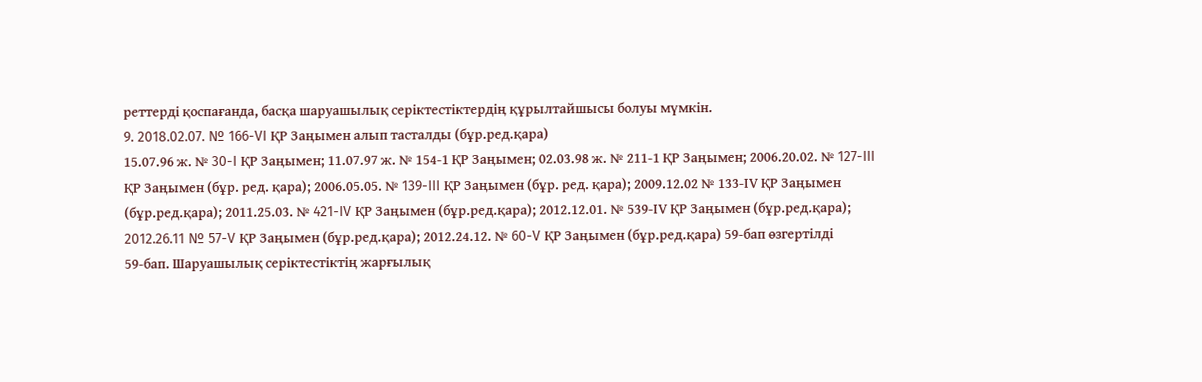реттердi қоспағанда, басқа шаруашылық серiктестiктердiң құрылтайшысы болуы мүмкiн.
9. 2018.02.07. № 166-VI ҚР Заңымен алып тасталды (бұр.ред.қара)
15.07.96 ж. № 30-I ҚР Заңымен; 11.07.97 ж. № 154-1 ҚР Заңымен; 02.03.98 ж. № 211-1 ҚР Заңымен; 2006.20.02. № 127-III ҚР Заңымен (бұр. ред. қара); 2006.05.05. № 139-III ҚР Заңымен (бұр. ред. қара); 2009.12.02 № 133-ІV ҚР Заңымен (бұр.ред.қара); 2011.25.03. № 421-IV ҚР Заңымен (бұр.ред.қара); 2012.12.01. № 539-ІV ҚР Заңымен (бұр.ред.қара); 2012.26.11 № 57-V ҚР Заңымен (бұр.ред.қара); 2012.24.12. № 60-V ҚР Заңымен (бұр.ред.қара) 59-бап өзгертілді
59-бап. Шаруашылық серiктестiктiң жарғылық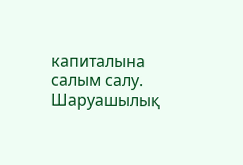капиталына салым салу. Шаруашылық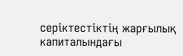серiктестiктiң жарғылық капиталындағы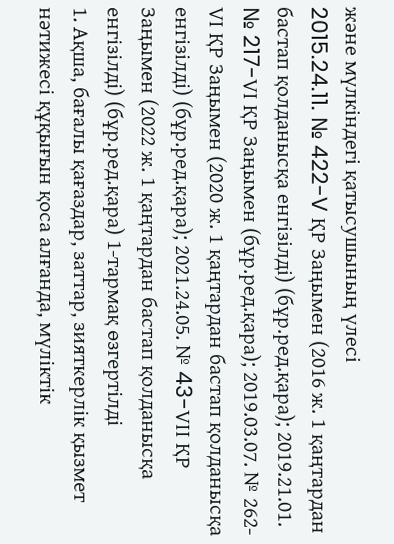және мүлкіндегі қатысушының үлесi
2015.24.11. № 422-V ҚР Заңымен (2016 ж. 1 қаңтардан бастап қолданысқа енгiзiлдi) (бұр.ред.қара); 2019.21.01. № 217-VІ ҚР Заңымен (бұр.ред.қара); 2019.03.07. № 262-VІ ҚР Заңымен (2020 ж. 1 қаңтардан бастап қолданысқа енгізілді) (бұр.ред.қара); 2021.24.05. № 43-VІІ ҚР Заңымен (2022 ж. 1 қаңтардан бастап қолданысқа енгізілді) (бұр.ред.қара) 1-тармақ өзгертілді
1. Ақша, бағалы қағаздар, заттар, зияткерлiк қызмет нәтижесi құқығын қоса алғанда, мүлiктiк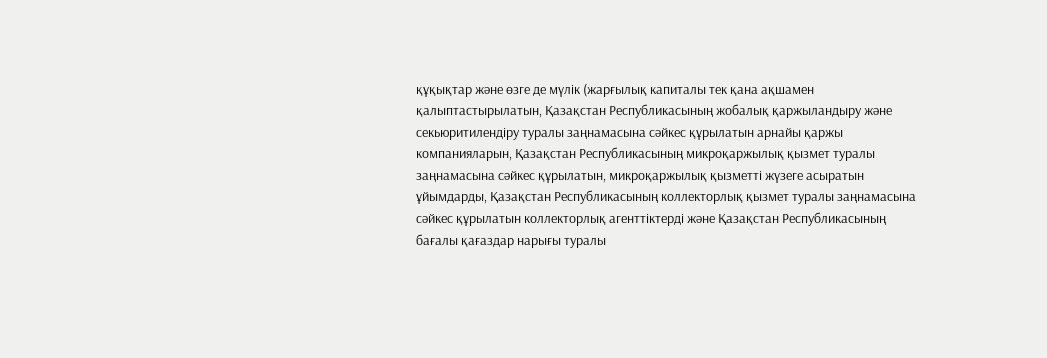құқықтар және өзге де мүлiк (жарғылық капиталы тек қана ақшамен қалыптастырылатын, Қазақстан Республикасының жобалық қаржыландыру және секьюритилендiру туралы заңнамасына сәйкес құрылатын арнайы қаржы компанияларын, Қазақстан Республикасының микроқаржылық қызмет туралы заңнамасына сәйкес құрылатын, микроқаржылық қызметті жүзеге асыратын ұйымдарды, Қазақстан Республикасының коллекторлық қызмет туралы заңнамасына сәйкес құрылатын коллекторлық агенттіктерді және Қазақстан Республикасының бағалы қағаздар нарығы туралы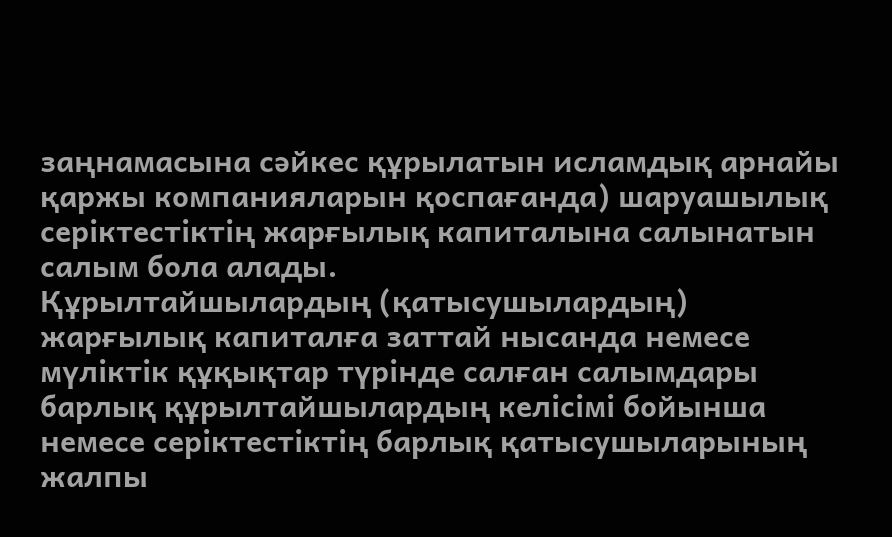заңнамасына сәйкес құрылатын исламдық арнайы қаржы компанияларын қоспағанда) шаруашылық серiктестiктiң жарғылық капиталына салынатын салым бола алады.
Құрылтайшылардың (қатысушылардың) жарғылық капиталға заттай нысанда немесе мүлiктiк құқықтар түрiнде салған салымдары барлық құрылтайшылардың келісімi бойынша немесе серiктестiктiң барлық қатысушыларының жалпы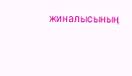жиналысының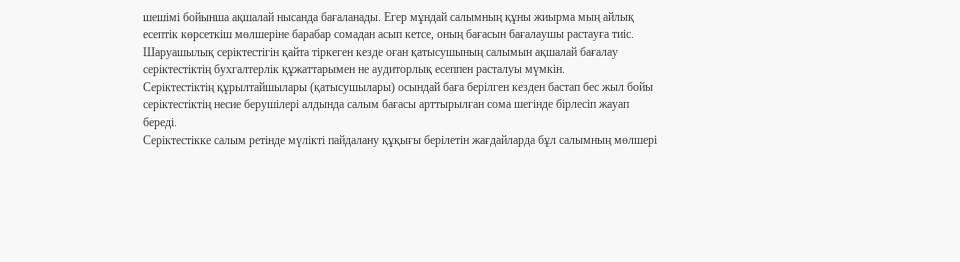шешiмi бойынша ақшалай нысанда бағаланады. Егер мұндай салымның құны жиырма мың айлық есептiк көрсеткiш мөлшерiне барабар сомадан асып кетсе, оның бағасын бағалаушы растауға тиiс.
Шаруашылық серiктестiгiн қайта тiркеген кезде оған қатысушының салымын ақшалай бағалау серiктестiктiң бухгалтерлiк құжаттарымен не аудиторлық есеппен расталуы мүмкiн.
Серiктестiктiң құрылтайшылары (қатысушылары) осындай баға берiлген кезден бастап бес жыл бойы серiктестiктiң несие берушiлерi алдында салым бағасы арттырылған сома шегiнде бiрлесiп жауап бередi.
Серiктестiкке салым ретiнде мүлiктi пайдалану құқығы берiлетiн жағдайларда бұл салымның мөлшерi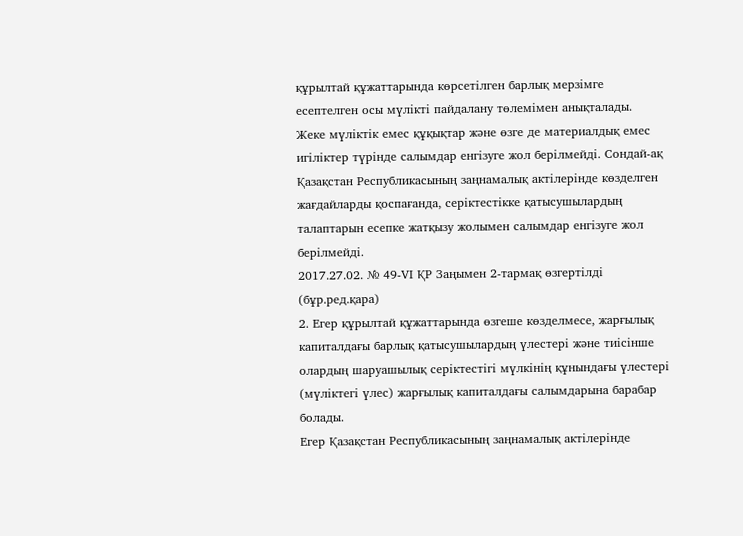құрылтай құжаттарында көрсетiлген барлық мерзiмге есептелген осы мүлiктi пайдалану төлемiмен анықталады.
Жеке мүліктік емес құқықтар және өзге де материалдық емес игіліктер түрінде салымдар енгізуге жол берілмейді. Сондай-ақ Қазақстан Республикасының заңнамалық актілерінде көзделген жағдайларды қоспағанда, серіктестікке қатысушылардың талаптарын есепке жатқызу жолымен салымдар енгізуге жол берілмейді.
2017.27.02. № 49-VI ҚР Заңымен 2-тармақ өзгертілді (бұр.ред.қара)
2. Егер құрылтай құжаттарында өзгеше көзделмесе, жарғылық капиталдағы барлық қатысушылардың үлестерi және тиiсiнше олардың шаруашылық серiктестiгi мүлкiнiң құнындағы үлестерi (мүлiктегi үлес) жарғылық капиталдағы салымдарына барабар болады.
Егер Қазақстан Республикасының заңнамалық актiлерінде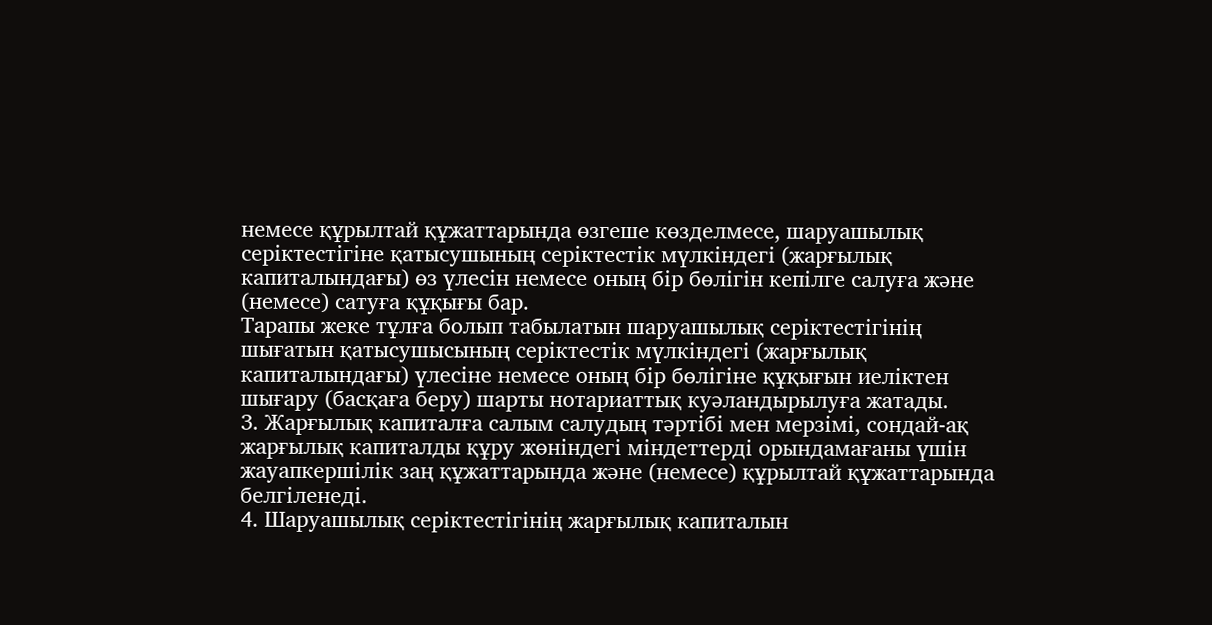немесе құрылтай құжаттарында өзгеше көзделмесе, шаруашылық серiктестiгіне қатысушының серiктестiк мүлкіндегі (жарғылық капиталындағы) өз үлесін немесе оның бір бөлігін кепілге салуға және (немесе) сатуға құқығы бар.
Тарапы жеке тұлға болып табылатын шаруашылық серiктестiгінің шығатын қатысушысының серіктестік мүлкіндегі (жарғылық капиталындағы) үлесіне немесе оның бір бөлігіне құқығын иеліктен шығару (басқаға беру) шарты нотариаттық куәландырылуға жатады.
3. Жарғылық капиталға салым салудың тәртібі мен мерзiмi, сондай-ақ жарғылық капиталды құру жөніндегі мiндеттердi орындамағаны үшiн жауапкершiлiк заң құжаттарында және (немесе) құрылтай құжаттарында белгiленедi.
4. Шаруашылық серiктестiгiнiң жарғылық капиталын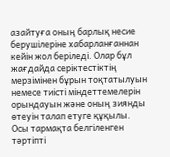азайтуға оның барлық несие берушiлерiне хабарланғаннан кейiн жол берiледi. Олар бұл жағдайда серiктестiктiң мерзiмiнен бұрын тоқтатылуын немесе тиiстi мiндеттемелерiн орындауын және оның зиянды өтеуiн талап етуге құқылы.
Осы тармақта белгiленген тәртiптi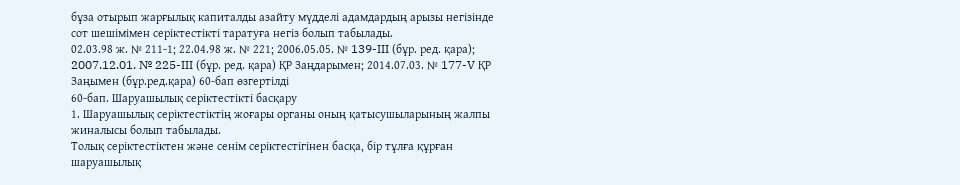бұза отырып жарғылық капиталды азайту мүдделi адамдардың арызы негізінде сот шешiмiмен серiктестiктi таратуға негiз болып табылады.
02.03.98 ж. № 211-1; 22.04.98 ж. № 221; 2006.05.05. № 139-III (бұр. ред. қара); 2007.12.01. № 225-III (бұр. ред. қара) ҚР Заңдарымен; 2014.07.03. № 177-V ҚР Заңымен (бұр.ред.қара) 60-бап өзгертiлдi
60-бап. Шаруашылық серiктестiктi басқару
1. Шаруашылық серiктестiктiң жоғары органы оның қатысушыларының жалпы жиналысы болып табылады.
Толық серіктестіктен және сенім серіктестігінен басқа, бір тұлға құрған шаруашылық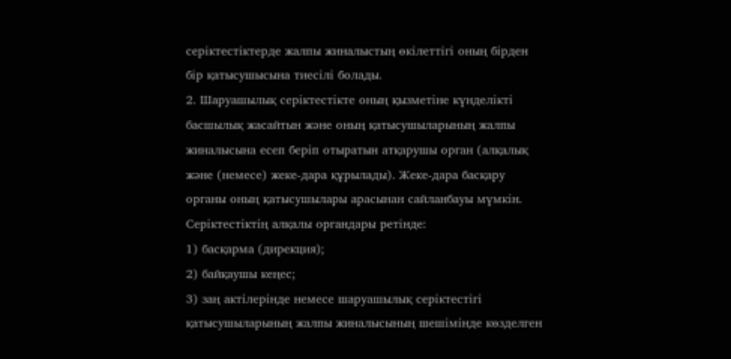серiктестiктерде жалпы жиналыстың өкiлеттiгi оның бiрден бiр қатысушысына тиесiлi болады.
2. Шаруашылық серiктестiкте оның қызметiне күнделiктi басшылық жасайтын және оның қатысушыларының жалпы жиналысына есеп берiп отыратын атқарушы орган (алқалық және (немесе) жеке-дара құрылады). Жеке-дара басқару органы оның қатысушылары арасынан сайланбауы мүмкiн.
Серiктестiктiң алқалы органдары ретiнде:
1) басқарма (дирекция);
2) байқаушы кеңес;
3) заң актілерінде немесе шаруашылық серiктестiгi қатысушыларының жалпы жиналысының шешiмiнде көзделген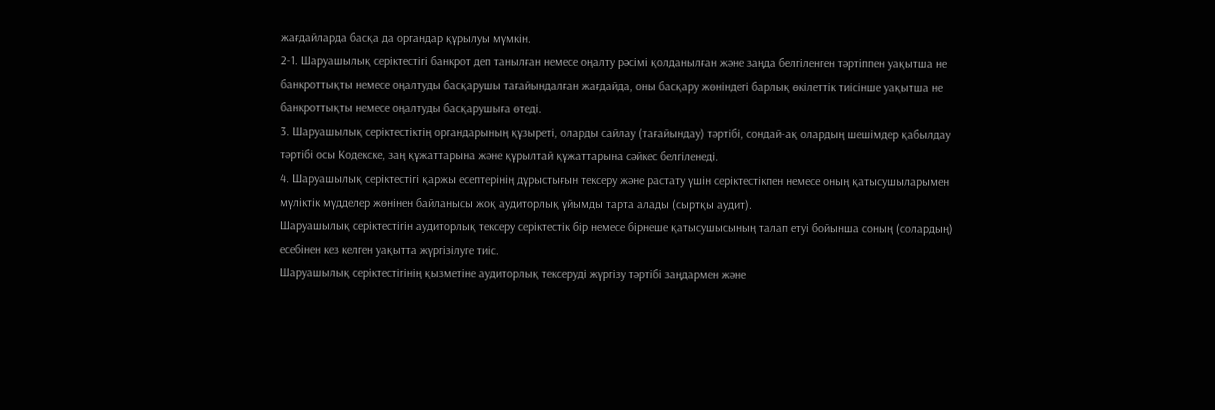жағдайларда басқа да органдар құрылуы мүмкiн.
2-1. Шаруашылық серіктестігі банкрот деп танылған немесе оңалту рәсімі қолданылған және заңда белгіленген тәртіппен уақытша не банкроттықты немесе оңалтуды басқарушы тағайындалған жағдайда, оны басқару жөніндегі барлық өкілеттік тиісінше уақытша не банкроттықты немесе оңалтуды басқарушыға өтеді.
3. Шаруашылық серiктестiктiң органдарының құзыретi, оларды сайлау (тағайындау) тәртібі, сондай-ақ олардың шешiмдер қабылдау тәртібі осы Кодекске, заң құжаттарына және құрылтай құжаттарына сәйкес белгiленедi.
4. Шаруашылық серiктестiгi қаржы есептерiнiң дұрыстығын тексеру және растату үшiн серiктестiкпен немесе оның қатысушыларымен мүлiктiк мүдделер жөнiнен байланысы жоқ аудиторлық ұйымды тарта алады (сыртқы аудит).
Шаруашылық серiктестiгiн аудиторлық тексеру серiктестiк бiр немесе бiрнеше қатысушысының талап етуi бойынша соның (солардың) есебiнен кез келген уақытта жүргiзiлуге тиiс.
Шаруашылық серiктестiгiнiң қызметiне аудиторлық тексерудi жүргiзу тәртібі заңдармен және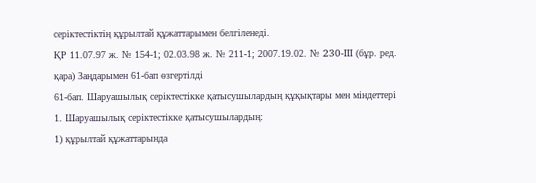серiктестiктiң құрылтай құжаттарымен белгiленедi.
ҚР 11.07.97 ж. № 154-1; 02.03.98 ж. № 211-1; 2007.19.02. № 230-III (бұр. ред. қара) Заңдарымен 61-бап өзгертiлдi
61-бап. Шаруашылық серiктестiкке қатысушылардың құқықтары мен мiндеттерi
1. Шаруашылық серiктестiкке қатысушылардың:
1) құрылтай құжаттарында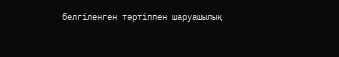белгiленген тәртiппен шаруашылық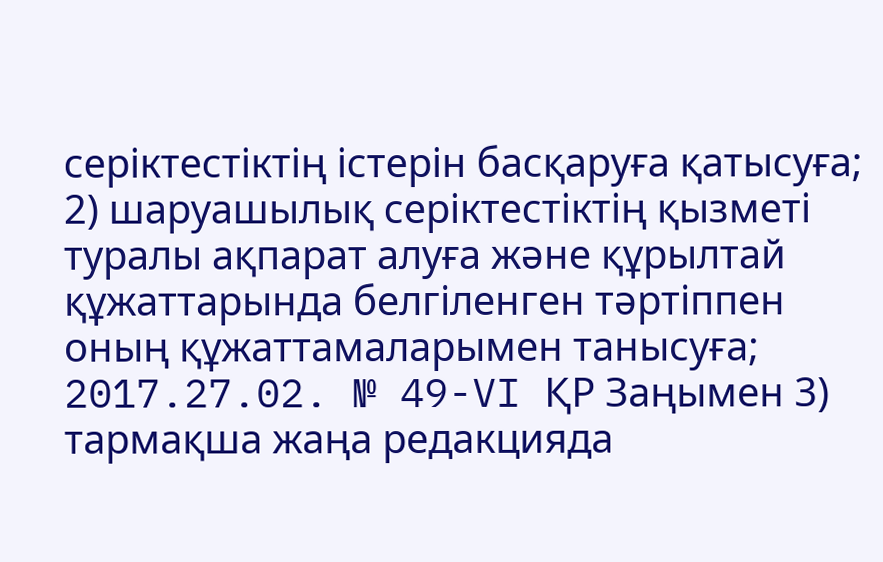серiктестiктiң iстерiн басқаруға қатысуға;
2) шаруашылық серiктестiктiң қызметi туралы ақпарат алуға және құрылтай құжаттарында белгiленген тәртiппен оның құжаттамаларымен танысуға;
2017.27.02. № 49-VI ҚР Заңымен 3) тармақша жаңа редакцияда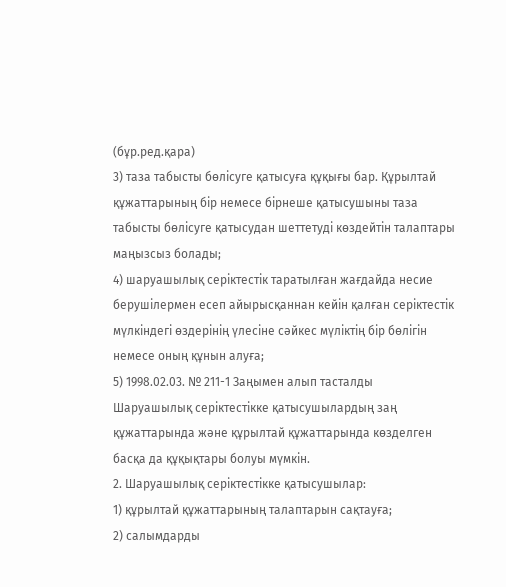(бұр.ред.қара)
3) таза табысты бөлiсуге қатысуға құқығы бар. Құрылтай құжаттарының бiр немесе бiрнеше қатысушыны таза табысты бөлiсуге қатысудан шеттетудi көздейтiн талаптары маңызсыз болады;
4) шаруашылық серiктестiк таратылған жағдайда несие берушiлермен есеп айырысқаннан кейiн қалған серiктестiк мүлкіндегі өздерiнiң үлесiне сәйкес мүлiктiң бiр бөлiгiн немесе оның құнын алуға;
5) 1998.02.03. № 211-1 Заңымен алып тасталды
Шаруашылық серіктестікке қатысушылардың заң құжаттарында және құрылтай құжаттарында көзделген басқа да құқықтары болуы мүмкін.
2. Шаруашылық серiктестiкке қатысушылар:
1) құрылтай құжаттарының талаптарын сақтауға;
2) салымдарды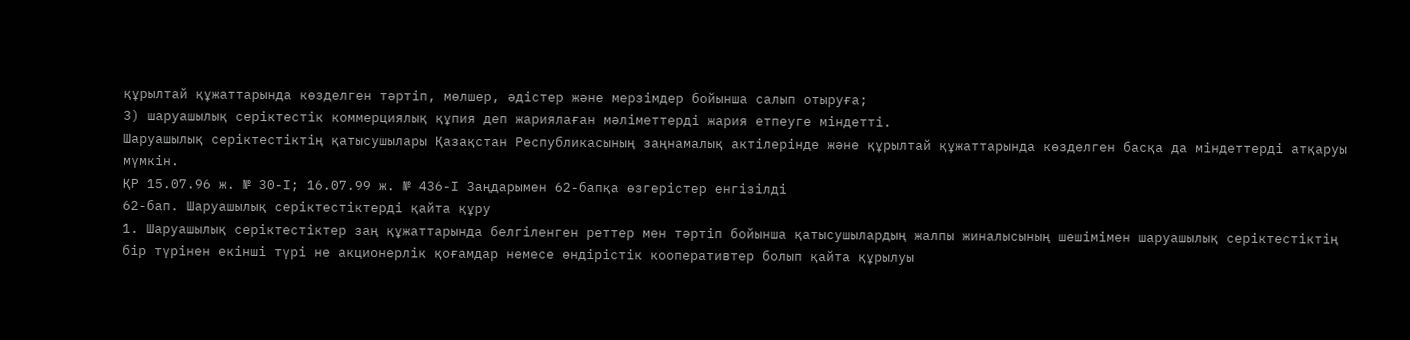құрылтай құжаттарында көзделген тәртiп, мөлшер, әдiстер және мерзiмдер бойынша салып отыруға;
3) шаруашылық серiктестiк коммерциялық құпия деп жариялаған мәлiметтердi жария етпеуге мiндеттi.
Шаруашылық серiктестiктiң қатысушылары Қазақстан Республикасының заңнамалық актілерінде және құрылтай құжаттарында көзделген басқа да мiндеттердi атқаруы мүмкiн.
ҚР 15.07.96 ж. № 30-I; 16.07.99 ж. № 436-I Заңдарымен 62-бапқа өзгерістер енгізілді
62-бап. Шаруашылық серiктестiктердi қайта құру
1. Шаруашылық серiктестiктер заң құжаттарында белгiленген реттер мен тәртiп бойынша қатысушылардың жалпы жиналысының шешiмiмен шаруашылық серiктестiктiң бiр түрiнен екiншi түрi не акционерлік қоғамдар немесе өндiрiстiк кооперативтер болып қайта құрылуы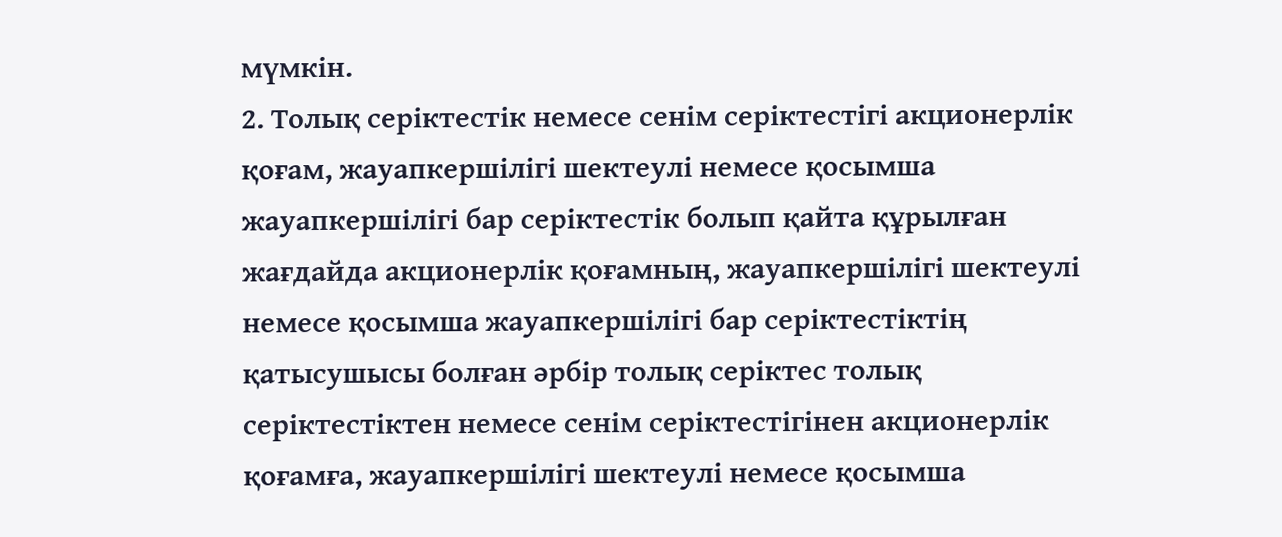мүмкiн.
2. Толық серiктестiк немесе сенім серiктестiгi акционерлік қоғам, жауапкершiлiгi шектеулi немесе қосымша жауапкершiлiгi бар серiктестiк болып қайта құрылған жағдайда акционерлік қоғамның, жауапкершiлiгi шектеулi немесе қосымша жауапкершiлiгi бар серiктестiктiң қатысушысы болған әрбiр толық серiктес толық серiктестiктен немесе сенім серiктестiгiнен акционерлік қоғамға, жауапкершiлiгi шектеулi немесе қосымша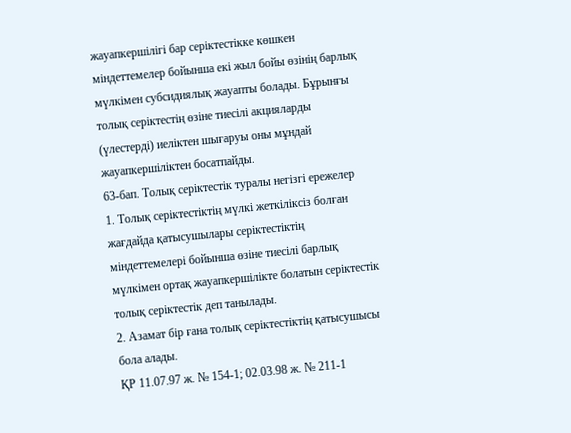жауапкершiлiгi бар серiктестiкке көшкен мiндеттемелер бойынша екi жыл бойы өзiнiң барлық мүлкiмен субсидиялық жауапты болады. Бұрынғы толық серiктестiң өзiне тиесiлi акцияларды (үлестердi) иелiктен шығаруы оны мұндай жауапкершiлiктен босатпайды.
63-бап. Толық серiктестiк туралы негiзгi ережелер
1. Толық серiктестiктiң мүлкi жеткiлiксiз болған жағдайда қатысушылары серiктестiктiң мiндеттемелерi бойынша өзiне тиесiлi барлық мүлкiмен ортақ жауапкершiлiкте болатын серiктестiк толық серiктестiк деп танылады.
2. Азамат бiр ғана толық серiктестiктiң қатысушысы бола алады.
ҚР 11.07.97 ж. № 154-1; 02.03.98 ж. № 211-1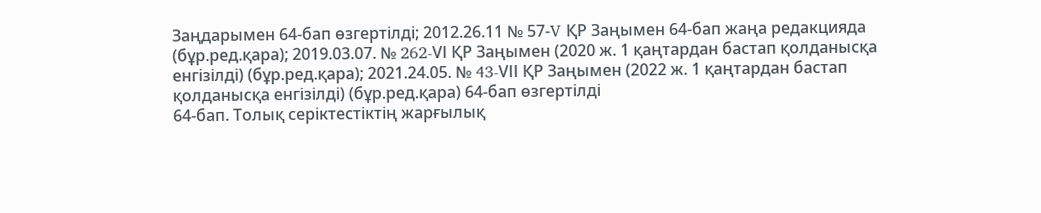Заңдарымен 64-бап өзгертiлдi; 2012.26.11 № 57-V ҚР Заңымен 64-бап жаңа редакцияда (бұр.ред.қара); 2019.03.07. № 262-VІ ҚР Заңымен (2020 ж. 1 қаңтардан бастап қолданысқа енгізілді) (бұр.ред.қара); 2021.24.05. № 43-VІІ ҚР Заңымен (2022 ж. 1 қаңтардан бастап қолданысқа енгізілді) (бұр.ред.қара) 64-бап өзгертілді
64-бап. Толық серiктестiктiң жарғылық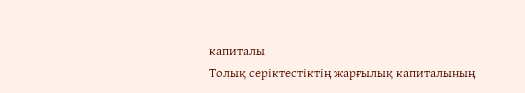капиталы
Толық серiктестiктiң жарғылық капиталының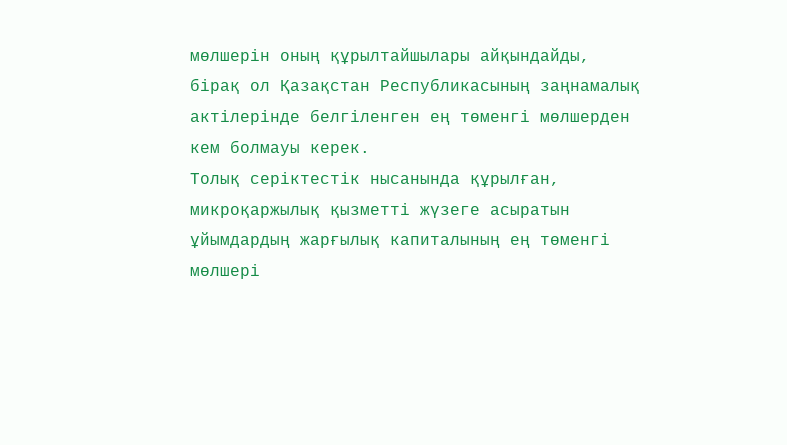мөлшерiн оның құрылтайшылары айқындайды, бiрақ ол Қазақстан Республикасының заңнамалық актілерінде белгiленген ең төменгi мөлшерден кем болмауы керек.
Толық серiктестiк нысанында құрылған, микроқаржылық қызметті жүзеге асыратын ұйымдардың жарғылық капиталының ең төменгі мөлшерi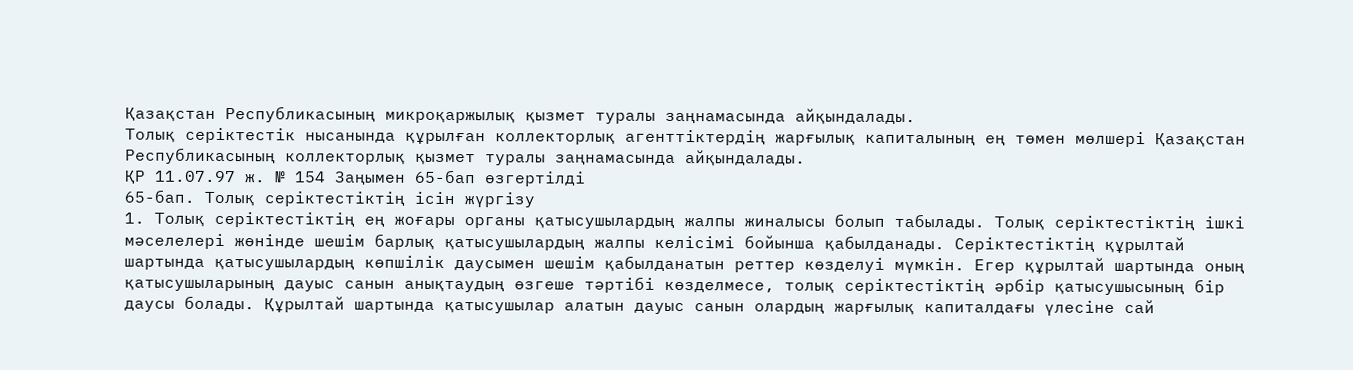Қазақстан Республикасының микроқаржылық қызмет туралы заңнамасында айқындалады.
Толық серіктестік нысанында құрылған коллекторлық агенттіктердің жарғылық капиталының ең төмен мөлшері Қазақстан Республикасының коллекторлық қызмет туралы заңнамасында айқындалады.
ҚР 11.07.97 ж. № 154 Заңымен 65-бап өзгертiлдi
65-бап. Толық серiктестiктiң iсiн жүргiзу
1. Толық серiктестiктiң ең жоғары органы қатысушылардың жалпы жиналысы болып табылады. Толық серiктестiктiң iшкi мәселелерi жөнiнде шешiм барлық қатысушылардың жалпы келісімi бойынша қабылданады. Серiктестiктiң құрылтай шартында қатысушылардың көпшiлiк даусымен шешiм қабылданатын реттер көзделуi мүмкiн. Егер құрылтай шартында оның қатысушыларының дауыс санын анықтаудың өзгеше тәртібі көзделмесе, толық серiктестiктiң әрбiр қатысушысының бiр даусы болады. Құрылтай шартында қатысушылар алатын дауыс санын олардың жарғылық капиталдағы үлесiне сай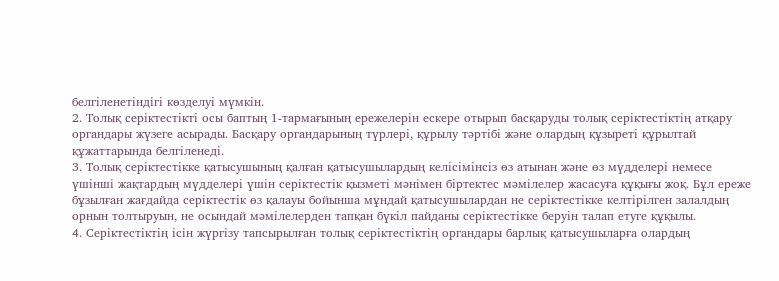белгiленетiндiгi көзделуi мүмкiн.
2. Толық серiктестiктi осы баптың 1-тармағының ережелерiн ескере отырып басқаруды толық серiктестiктiң атқару органдары жүзеге асырады. Басқару органдарының түрлерi, құрылу тәртібі және олардың құзыретi құрылтай құжаттарында белгiленедi.
3. Толық серiктестiкке қатысушының қалған қатысушылардың келісімiнсiз өз атынан және өз мүдделерi немесе үшiншi жақтардың мүдделерi үшiн серiктестiк қызметi мәнiмен бiртектес мәмiлелер жасасуға құқығы жоқ. Бұл ереже бұзылған жағдайда серiктестiк өз қалауы бойынша мұндай қатысушылардан не серiктестiкке келтiрiлген залалдың орнын толтыруын, не осындай мәмiлелерден тапқан бүкiл пайданы серiктестiкке беруiн талап етуге құқылы.
4. Серiктестiктiң iсiн жүргiзу тапсырылған толық серiктестiктiң органдары барлық қатысушыларға олардың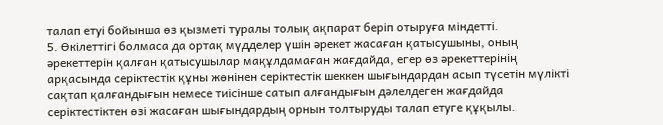талап етуi бойынша өз қызметi туралы толық ақпарат берiп отыруға мiндеттi.
5. Өкiлеттiгi болмаса да ортақ мүдделер үшiн әрекет жасаған қатысушыны, оның әрекеттерiн қалған қатысушылар мақұлдамаған жағдайда, егер өз әрекеттерiнiң арқасында серiктестiк құны жөнiнен серiктестiк шеккен шығындардан асып түсетiн мүлiктi сақтап қалғандығын немесе тиiсiнше сатып алғандығын дәлелдеген жағдайда серiктестiктен өзi жасаған шығындардың орнын толтыруды талап етуге құқылы.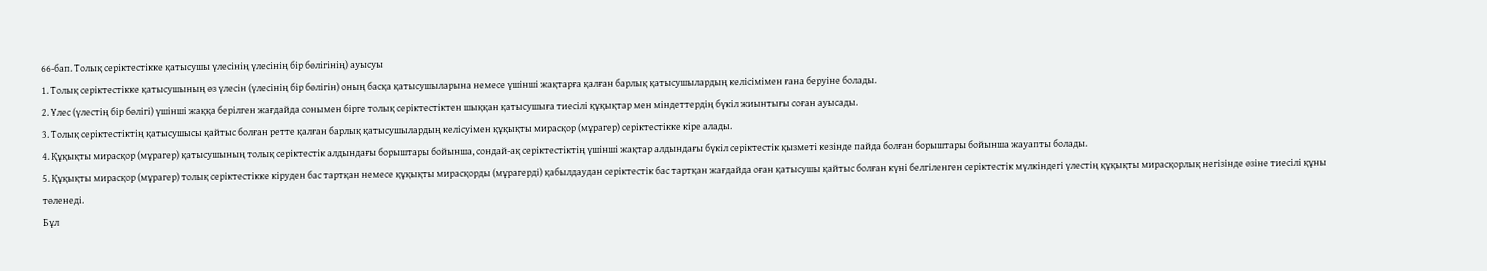66-бап. Толық серiктестiкке қатысушы үлесiнiң үлесiнiң бiр бөлiгiнiң) ауысуы
1. Толық серiктестiкке қатысушының өз үлесiн (үлесiнiң бiр бөлiгiн) оның басқа қатысушыларына немесе үшiншi жақтарға қалған барлық қатысушылардың келісімiмен ғана беруiне болады.
2. Үлес (үлестiң бiр бөлiгi) үшiншi жаққа берiлген жағдайда сонымен бiрге толық серiктестiктен шыққан қатысушыға тиесiлi құқықтар мен мiндеттердiң бүкiл жиынтығы соған ауысады.
3. Толық серiктестiктiң қатысушысы қайтыс болған ретте қалған барлық қатысушылардың келiсуiмен құқықты мирасқор (мұрагер) серiктестiкке кiре алады.
4. Құқықты мирасқор (мұрагер) қатысушының толық серiктестiк алдындағы борыштары бойынша, сондай-ақ серiктестiктiң үшiншi жақтар алдындағы бүкiл серiктестiк қызметi кезiнде пайда болған борыштары бойынша жауапты болады.
5. Құқықты мирасқор (мұрагер) толық серiктестiкке кiруден бас тартқан немесе құқықты мирасқорды (мұрагердi) қабылдаудан серiктестiк бас тартқан жағдайда оған қатысушы қайтыс болған күнi белгiленген серiктестiк мүлкіндегі үлестiң құқықты мирасқорлық негiзiнде өзiне тиесiлi құны төленедi.
Бұл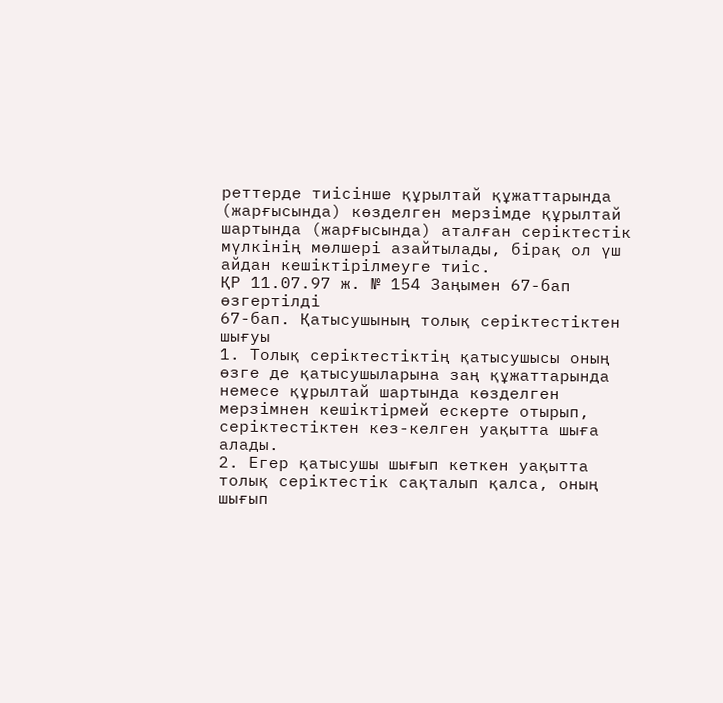реттерде тиiсiнше құрылтай құжаттарында (жарғысында) көзделген мерзiмде құрылтай шартында (жарғысында) аталған серiктестiк мүлкiнiң мөлшерi азайтылады, бiрақ ол үш айдан кешiктiрiлмеуге тиiс.
ҚР 11.07.97 ж. № 154 Заңымен 67-бап өзгертiлдi
67-бап. Қатысушының толық серiктестiктен шығуы
1. Толық серiктестiктiң қатысушысы оның өзге де қатысушыларына заң құжаттарында немесе құрылтай шартында көзделген мерзiмнен кешiктiрмей ескерте отырып, серiктестiктен кез-келген уақытта шыға алады.
2. Егер қатысушы шығып кеткен уақытта толық серiктестiк сақталып қалса, оның шығып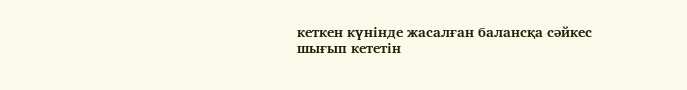кеткен күнiнде жасалған балансқа сәйкес шығып кететiн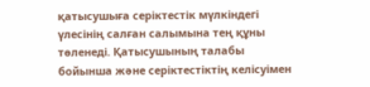қатысушыға серiктестiк мүлкіндегі үлесiнiң салған салымына тең құны төленедi. Қатысушының талабы бойынша және серiктестiктiң келiсуiмен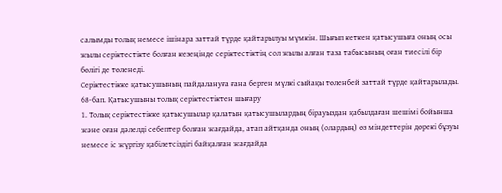салымды толық немесе iшiнара заттай түрде қайтарылуы мүмкiн. Шығып кеткен қатысушыға оның осы жылы серiктестiкте болған кезеңiнде серiктестiктiң сол жылы алған таза табысының оған тиесiлi бiр бөлiгi де төленедi.
Серiктестiкке қатысушының пайдалануға ғана берген мүлкi сыйақы төленбей заттай түрде қайтарылады.
68-бап. Қатысушыны толық серiктестiктен шығару
1. Толық серiктестiкке қатысушылар қалатын қатысушылардың бiрауыздан қабылдаған шешiмi бойынша және оған дәлелдi себептер болған жағдайда, атап айтқанда оның (олардың) өз мiндеттерiн дөрекi бұзуы немесе iс жүргiзу қабiлетсiздiгi байқалған жағдайда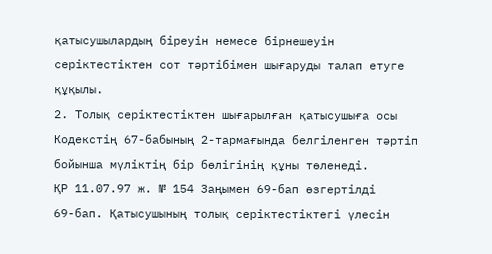қатысушылардың бiреуiн немесе бiрнешеуiн серiктестiктен сот тәртібімен шығаруды талап етуге құқылы.
2. Толық серiктестiктен шығарылған қатысушыға осы Кодекстiң 67-бабының 2-тармағында белгiленген тәртiп бойынша мүлiктiң бiр бөлiгiнiң құны төленедi.
ҚР 11.07.97 ж. № 154 Заңымен 69-бап өзгертiлдi
69-бап. Қатысушының толық серiктестiктегi үлесiн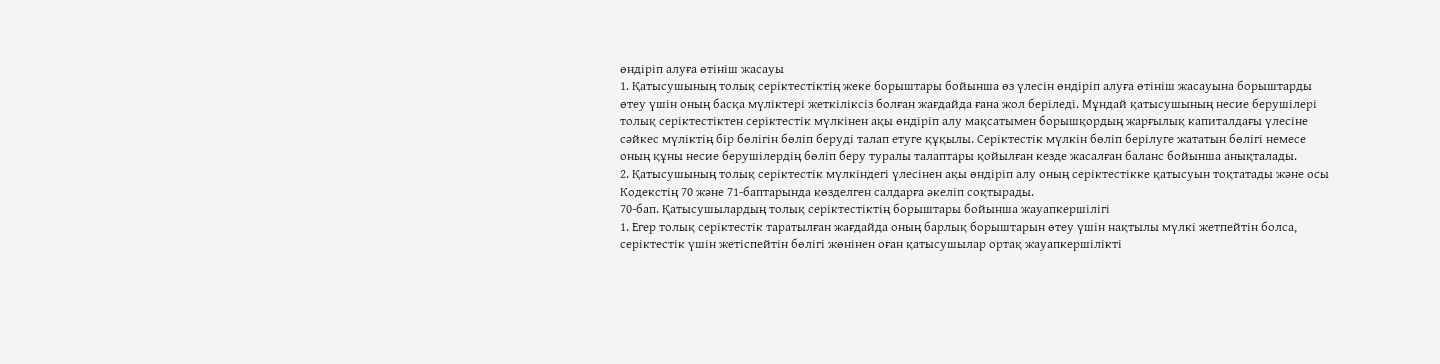өндiрiп алуға өтiнiш жасауы
1. Қатысушының толық серiктестiктiң жеке борыштары бойынша өз үлесiн өндiрiп алуға өтiнiш жасауына борыштарды өтеу үшiн оның басқа мүлiктерi жеткiлiксiз болған жағдайда ғана жол берiледi. Мұндай қатысушының несие берушiлерi толық серiктестiктен серiктестiк мүлкiнен ақы өндiрiп алу мақсатымен борышқордың жарғылық капиталдағы үлесiне сәйкес мүлiктiң бiр бөлiгiн бөлiп берудi талап етуге құқылы. Серiктестiк мүлкiн бөлiп берiлуге жататын бөлiгi немесе оның құны несие берушiлердiң бөлiп беру туралы талаптары қойылған кезде жасалған баланс бойынша анықталады.
2. Қатысушының толық серiктестiк мүлкіндегі үлесiнен ақы өндiрiп алу оның серiктестiкке қатысуын тоқтатады және осы Кодекстiң 70 және 71-баптарында көзделген салдарға әкелiп соқтырады.
70-бап. Қатысушылардың толық серiктестiктiң борыштары бойынша жауапкершiлiгi
1. Егер толық серiктестiк таратылған жағдайда оның барлық борыштарын өтеу үшiн нақтылы мүлкi жетпейтiн болса, серiктестiк үшiн жетiспейтiн бөлiгi жөнiнен оған қатысушылар ортақ жауапкершiлiктi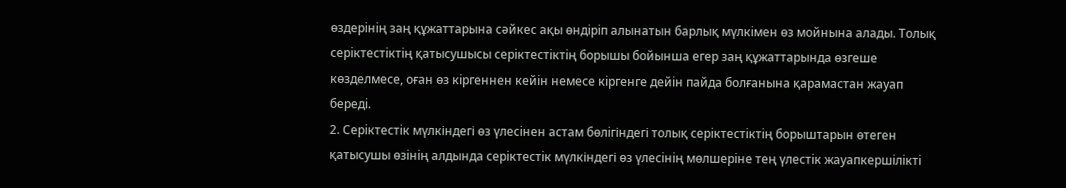өздерiнiң заң құжаттарына сәйкес ақы өндiрiп алынатын барлық мүлкiмен өз мойнына алады. Толық серiктестiктiң қатысушысы серiктестiктiң борышы бойынша егер заң құжаттарында өзгеше көзделмесе, оған өз кiргеннен кейiн немесе кiргенге дейiн пайда болғанына қарамастан жауап бередi.
2. Серiктестiк мүлкіндегі өз үлесiнен астам бөлiгіндегі толық серiктестiктiң борыштарын өтеген қатысушы өзiнiң алдында серiктестiк мүлкіндегі өз үлесiнiң мөлшерiне тең үлестiк жауапкершiлiктi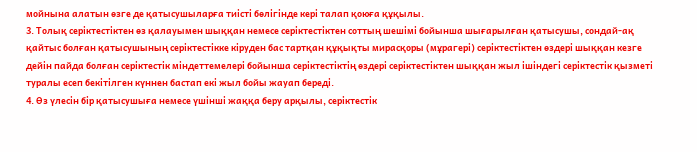мойнына алатын өзге де қатысушыларға тиiстi бөлiгiнде керi талап қоюға құқылы.
3. Толық серiктестiктен өз қалауымен шыққан немесе серiктестiктен соттың шешiмi бойынша шығарылған қатысушы, сондай-ақ қайтыс болған қатысушының серiктестiкке кiруден бас тартқан құқықты мирасқоры (мұрагерi) серiктестiктен өздерi шыққан кезге дейiн пайда болған серiктестiк мiндеттемелерi бойынша серiктестiктiң өздерi серiктестiктен шыққан жыл iшіндегі серiктестiк қызметi туралы есеп бекітілген күннен бастап екi жыл бойы жауап бередi.
4. Өз үлесiн бiр қатысушыға немесе үшiншi жаққа беру арқылы, серiктестiк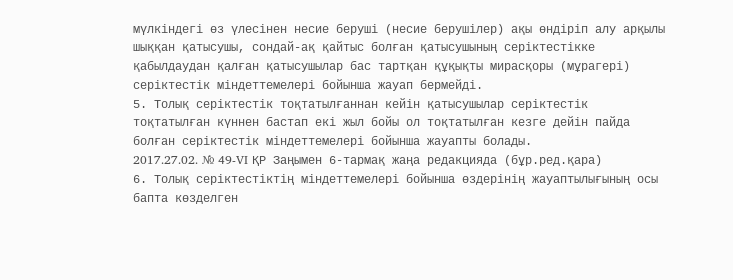мүлкіндегі өз үлесiнен несие берушi (несие берушiлер) ақы өндiрiп алу арқылы шыққан қатысушы, сондай-ақ қайтыс болған қатысушының серiктестiкке қабылдаудан қалған қатысушылар бас тартқан құқықты мирасқоры (мұрагерi) серiктестiк мiндеттемелерi бойынша жауап бермейдi.
5. Толық серiктестiк тоқтатылғаннан кейiн қатысушылар серiктестiк тоқтатылған күннен бастап екi жыл бойы ол тоқтатылған кезге дейiн пайда болған серiктестiк мiндеттемелерi бойынша жауапты болады.
2017.27.02. № 49-VI ҚР Заңымен 6-тармақ жаңа редакцияда (бұр.ред.қара)
6. Толық серiктестiктiң мiндеттемелерi бойынша өздерiнiң жауаптылығының осы бапта көзделген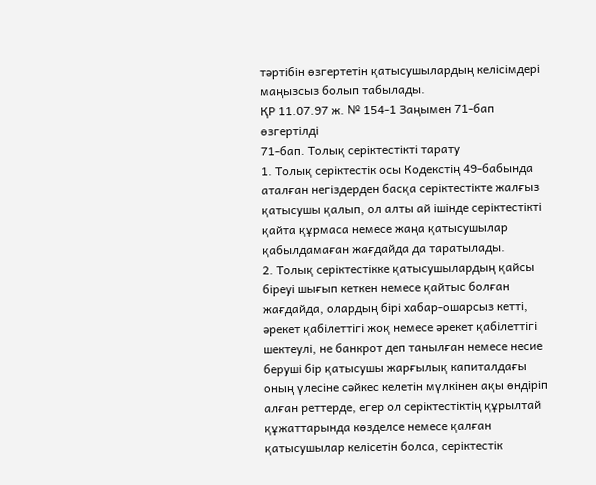тәртiбiн өзгертетiн қатысушылардың келiсiмдерi маңызсыз болып табылады.
ҚР 11.07.97 ж. № 154-1 Заңымен 71-бап өзгертiлдi
71-бап. Толық серiктестiктi тарату
1. Толық серiктестiк осы Кодекстiң 49-бабында аталған негiздерден басқа серiктестiкте жалғыз қатысушы қалып, ол алты ай iшiнде серiктестiктi қайта құрмаса немесе жаңа қатысушылар қабылдамаған жағдайда да таратылады.
2. Толық серiктестiкке қатысушылардың қайсы бiреуi шығып кеткен немесе қайтыс болған жағдайда, олардың бiрi хабар-ошарсыз кеттi, әрекет қабiлеттiгi жоқ немесе әрекет қабiлеттiгi шектеулi, не банкрот деп танылған немесе несие берушi бiр қатысушы жарғылық капиталдағы оның үлесiне сәйкес келетiн мүлкiнен ақы өндiрiп алған реттерде, егер ол серiктестiктiң құрылтай құжаттарында көзделсе немесе қалған қатысушылар келiсетiн болса, серiктестiк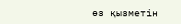өз қызметiн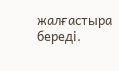жалғастыра бередi.